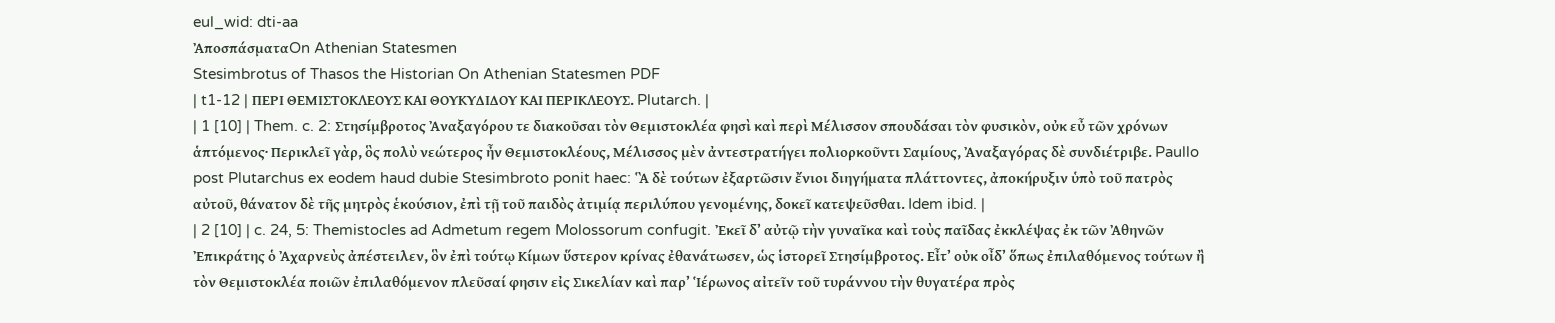eul_wid: dti-aa
ἈποσπάσματαOn Athenian Statesmen
Stesimbrotus of Thasos the Historian On Athenian Statesmen PDF
| t1-12 | ΠΕΡΙ ΘΕΜΙΣΤΟΚΛΕΟΥΣ ΚΑΙ ΘΟΥΚΥΔΙΔΟΥ ΚΑΙ ΠΕΡΙΚΛΕΟΥΣ. Plutarch. |
| 1 [10] | Them. c. 2: Στησίμβροτος Ἀναξαγόρου τε διακοῦσαι τὸν Θεμιστοκλέα φησὶ καὶ περὶ Μέλισσον σπουδάσαι τὸν φυσικὸν, οὐκ εὖ τῶν χρόνων ἁπτόμενος· Περικλεῖ γὰρ, ὃς πολὺ νεώτερος ἦν Θεμιστοκλέους, Μέλισσος μὲν ἀντεστρατήγει πολιορκοῦντι Σαμίους, Ἀναξαγόρας δὲ συνδιέτριβε. Paullo post Plutarchus ex eodem haud dubie Stesimbroto ponit haec: Ἃ δὲ τούτων ἐξαρτῶσιν ἔνιοι διηγήματα πλάττοντες, ἀποκήρυξιν ὑπὸ τοῦ πατρὸς αὐτοῦ, θάνατον δὲ τῆς μητρὸς ἑκούσιον, ἐπὶ τῇ τοῦ παιδὸς ἀτιμίᾳ περιλύπου γενομένης, δοκεῖ κατεψεῦσθαι. Idem ibid. |
| 2 [10] | c. 24, 5: Themistocles ad Admetum regem Molossorum confugit. Ἐκεῖ δ’ αὐτῷ τὴν γυναῖκα καὶ τοὺς παῖδας ἐκκλέψας ἐκ τῶν Ἀθηνῶν Ἐπικράτης ὁ Ἀχαρνεὺς ἀπέστειλεν, ὃν ἐπὶ τούτῳ Κίμων ὕστερον κρίνας ἐθανάτωσεν, ὡς ἱστορεῖ Στησίμβροτος. Εἶτ’ οὐκ οἶδ’ ὅπως ἐπιλαθόμενος τούτων ἢ τὸν Θεμιστοκλέα ποιῶν ἐπιλαθόμενον πλεῦσαί φησιν εἰς Σικελίαν καὶ παρ’ Ἱέρωνος αἰτεῖν τοῦ τυράννου τὴν θυγατέρα πρὸς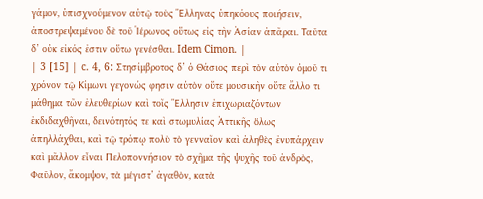γάμον, ὑπισχνούμενον αὐτῷ τοὺς Ἕλληνας ὑπηκόους ποιήσειν, ἀποστρεψαμένου δὲ τοῦ Ἱέρωνος οὕτως εἰς τὴν Ἀσίαν ἀπᾶραι. Ταῦτα δ’ οὐκ εἰκός ἐστιν οὕτω γενέσθαι. Idem Cimon. |
| 3 [15] | c. 4, 6: Στησίμβροτος δ’ ὁ Θάσιος περὶ τὸν αὐτὸν ὁμοῦ τι χρόνον τῷ Κίμωνι γεγονώς φησιν αὐτὸν οὔτε μουσικὴν οὔτε ἄλλο τι μάθημα τῶν ἐλευθερίων καὶ τοῖς Ἕλλησιν ἐπιχωριαζόντων ἐκδιδαχθῆναι, δεινότητός τε καὶ στωμυλίας Ἀττικῆς ὅλως ἀπηλλάχθαι, καὶ τῷ τρόπῳ πολὺ τὸ γενναῖον καὶ ἀληθὲς ἐνυπάρχειν καὶ μᾶλλον εἶναι Πελοποννήσιον τὸ σχῆμα τῆς ψυχῆς τοῦ ἀνδρὸς, Φαῦλον, ἄκομψον, τὰ μέγιστ’ ἀγαθὸν, κατὰ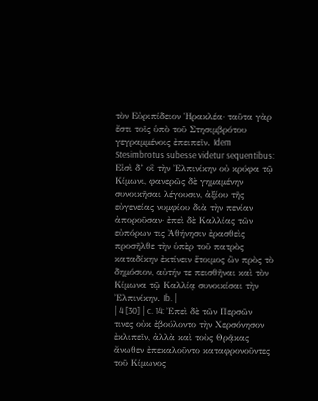τὸν Εὐριπίδειον Ἡρακλέα· ταῦτα γὰρ ἔστι τοῖς ὑπὸ τοῦ Στησιμβρότου γεγραμμένοις ἐπειπεῖν. Idem Stesimbrotus subesse videtur sequentibus: Εἰσὶ δ’ οἳ τὴν Ἐλπινίκην οὐ κρύφα τῷ Κίμωνι, φανερῶς δὲ γημαμένην συνοικῆσαι λέγουσιν, ἀξίου τῆς εὐγενείας νυμφίου διὰ τὴν πενίαν ἀποροῦσαν· ἐπεὶ δὲ Καλλίας τῶν εὐπόρων τις Ἀθήνησιν ἐρασθεὶς προσῆλθε τὴν ὑπὲρ τοῦ πατρὸς καταδίκην ἐκτίνειν ἕτοιμος ὢν πρὸς τὸ δημόσιον, αὐτήν τε πεισθῆναι καὶ τὸν Κίμωνα τῷ Καλλίᾳ συνοικίσαι τὴν Ἐλπινίκην. Ib. |
| 4 [30] | c. 14: Ἐπεὶ δὲ τῶν Περσῶν τινες οὐκ ἐβούλοντο τὴν Χερσόνησον ἐκλιπεῖν, ἀλλὰ καὶ τοὺς Θρᾷκας ἄνωθεν ἐπεκαλοῦντο καταφρονοῦντες τοῦ Κίμωνος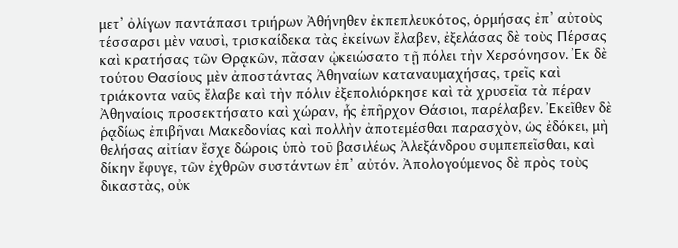μετ’ ὀλίγων παντάπασι τριήρων Ἀθήνηθεν ἐκπεπλευκότος, ὁρμήσας ἐπ’ αὐτοὺς τέσσαρσι μὲν ναυσὶ, τρισκαίδεκα τὰς ἐκείνων ἔλαβεν, ἐξελάσας δὲ τοὺς Πέρσας καὶ κρατήσας τῶν Θρᾳκῶν, πᾶσαν ᾠκειώσατο τῇ πόλει τὴν Χερσόνησον. Ἐκ δὲ τούτου Θασίους μὲν ἀποστάντας Ἀθηναίων καταναυμαχήσας, τρεῖς καὶ τριάκοντα ναῦς ἔλαβε καὶ τὴν πόλιν ἐξεπολιόρκησε καὶ τὰ χρυσεῖα τὰ πέραν Ἀθηναίοις προσεκτήσατο καὶ χώραν, ἧς ἐπῆρχον Θάσιοι, παρέλαβεν. Ἐκεῖθεν δὲ ῥᾳδίως ἐπιβῆναι Μακεδονίας καὶ πολλὴν ἀποτεμέσθαι παρασχὸν, ὡς ἐδόκει, μὴ θελήσας αἰτίαν ἔσχε δώροις ὑπὸ τοῦ βασιλέως Ἀλεξάνδρου συμπεπεῖσθαι, καὶ δίκην ἔφυγε, τῶν ἐχθρῶν συστάντων ἐπ’ αὐτόν. Ἀπολογούμενος δὲ πρὸς τοὺς δικαστὰς, οὐκ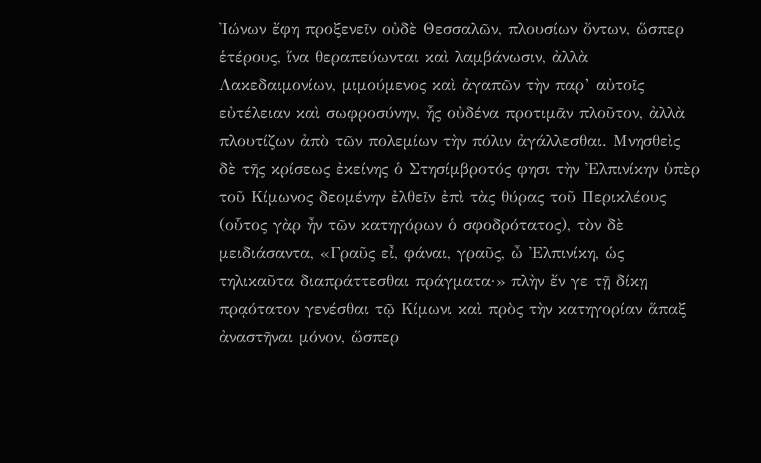Ἰώνων ἔφη προξενεῖν οὐδὲ Θεσσαλῶν, πλουσίων ὄντων, ὥσπερ ἑτέρους, ἵνα θεραπεύωνται καὶ λαμβάνωσιν, ἀλλὰ Λακεδαιμονίων, μιμούμενος καὶ ἀγαπῶν τὴν παρ’ αὐτοῖς εὐτέλειαν καὶ σωφροσύνην, ἧς οὐδένα προτιμᾶν πλοῦτον, ἀλλὰ πλουτίζων ἀπὸ τῶν πολεμίων τὴν πόλιν ἀγάλλεσθαι. Μνησθεὶς δὲ τῆς κρίσεως ἐκείνης ὁ Στησίμβροτός φησι τὴν Ἐλπινίκην ὑπὲρ τοῦ Κίμωνος δεομένην ἐλθεῖν ἐπὶ τὰς θύρας τοῦ Περικλέους (οὗτος γὰρ ἦν τῶν κατηγόρων ὁ σφοδρότατος), τὸν δὲ μειδιάσαντα, «Γραῦς εἶ, φάναι, γραῦς, ὦ Ἐλπινίκη, ὡς τηλικαῦτα διαπράττεσθαι πράγματα·» πλὴν ἔν γε τῇ δίκῃ πρᾳότατον γενέσθαι τῷ Κίμωνι καὶ πρὸς τὴν κατηγορίαν ἅπαξ ἀναστῆναι μόνον, ὥσπερ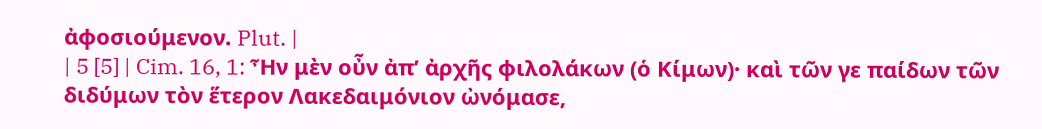ἀφοσιούμενον. Plut. |
| 5 [5] | Cim. 16, 1: Ἦν μὲν οὖν ἀπ’ ἀρχῆς φιλολάκων (ὁ Κίμων)· καὶ τῶν γε παίδων τῶν διδύμων τὸν ἕτερον Λακεδαιμόνιον ὠνόμασε,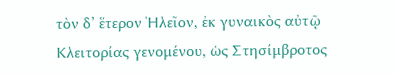τὸν δ’ ἕτερον Ἠλεῖον, ἐκ γυναικὸς αὐτῷ Κλειτορίας γενομένου, ὡς Στησίμβροτος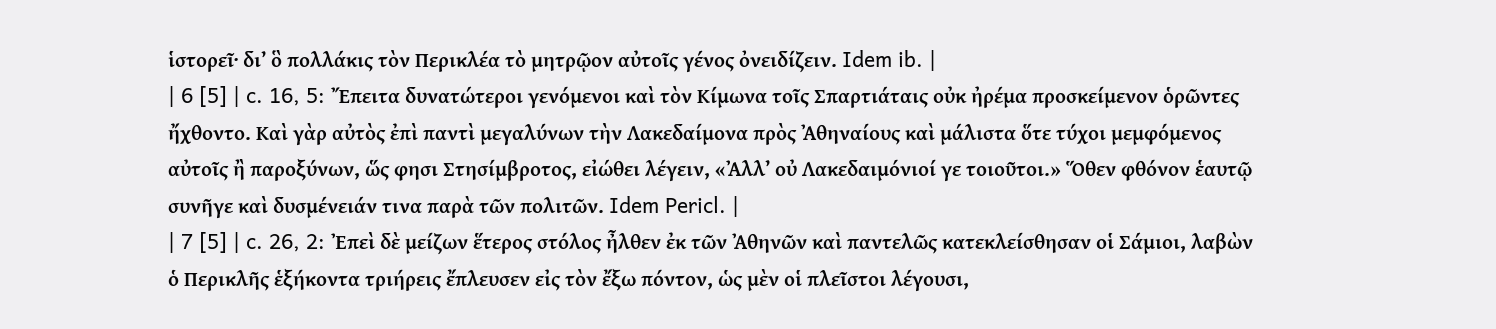ἱστορεῖ· δι’ ὃ πολλάκις τὸν Περικλέα τὸ μητρῷον αὐτοῖς γένος ὀνειδίζειν. Idem ib. |
| 6 [5] | c. 16, 5: Ἔπειτα δυνατώτεροι γενόμενοι καὶ τὸν Κίμωνα τοῖς Σπαρτιάταις οὐκ ἠρέμα προσκείμενον ὁρῶντες ἤχθοντο. Καὶ γὰρ αὐτὸς ἐπὶ παντὶ μεγαλύνων τὴν Λακεδαίμονα πρὸς Ἀθηναίους καὶ μάλιστα ὅτε τύχοι μεμφόμενος αὐτοῖς ἢ παροξύνων, ὥς φησι Στησίμβροτος, εἰώθει λέγειν, «Ἀλλ’ οὐ Λακεδαιμόνιοί γε τοιοῦτοι.» Ὅθεν φθόνον ἑαυτῷ συνῆγε καὶ δυσμένειάν τινα παρὰ τῶν πολιτῶν. Idem Pericl. |
| 7 [5] | c. 26, 2: Ἐπεὶ δὲ μείζων ἕτερος στόλος ἦλθεν ἐκ τῶν Ἀθηνῶν καὶ παντελῶς κατεκλείσθησαν οἱ Σάμιοι, λαβὼν ὁ Περικλῆς ἑξήκοντα τριήρεις ἔπλευσεν εἰς τὸν ἔξω πόντον, ὡς μὲν οἱ πλεῖστοι λέγουσι,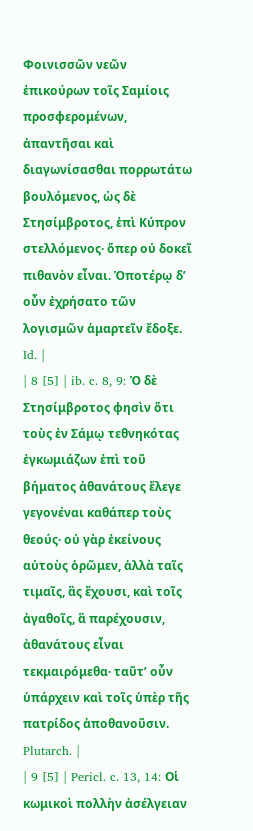Φοινισσῶν νεῶν ἐπικούρων τοῖς Σαμίοις προσφερομένων, ἀπαντῆσαι καὶ διαγωνίσασθαι πορρωτάτω βουλόμενος, ὡς δὲ Στησίμβροτος, ἐπὶ Κύπρον στελλόμενος· ὅπερ οὐ δοκεῖ πιθανὸν εἶναι. Ὁποτέρῳ δ’ οὖν ἐχρήσατο τῶν λογισμῶν ἁμαρτεῖν ἔδοξε. Id. |
| 8 [5] | ib. c. 8, 9: Ὁ δὲ Στησίμβροτος φησὶν ὅτι τοὺς ἐν Σάμῳ τεθνηκότας ἐγκωμιάζων ἐπὶ τοῦ βήματος ἀθανάτους ἔλεγε γεγονέναι καθάπερ τοὺς θεούς· οὐ γὰρ ἐκείνους αὐτοὺς ὁρῶμεν, ἀλλὰ ταῖς τιμαῖς, ἃς ἔχουσι, καὶ τοῖς ἀγαθοῖς, ἃ παρέχουσιν, ἀθανάτους εἶναι τεκμαιρόμεθα· ταῦτ’ οὖν ὑπάρχειν καὶ τοῖς ὑπὲρ τῆς πατρίδος ἀποθανοῦσιν. Plutarch. |
| 9 [5] | Pericl. c. 13, 14: Οἱ κωμικοὶ πολλὴν ἀσέλγειαν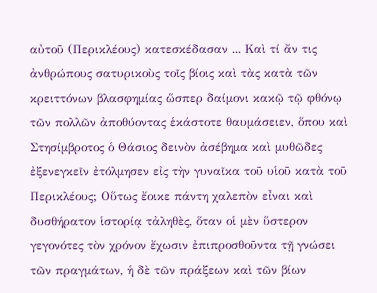αὐτοῦ (Περικλέους) κατεσκέδασαν ... Καὶ τί ἄν τις ἀνθρώπους σατυρικοὺς τοῖς βίοις καὶ τὰς κατὰ τῶν κρειττόνων βλασφημίας ὥσπερ δαίμονι κακῷ τῷ φθόνῳ τῶν πολλῶν ἀποθύοντας ἑκάστοτε θαυμάσειεν, ὅπου καὶ Στησίμβροτος ὁ Θάσιος δεινὸν ἀσέβημα καὶ μυθῶδες ἐξενεγκεῖν ἐτόλμησεν εἰς τὴν γυναῖκα τοῦ υἱοῦ κατὰ τοῦ Περικλέους; Οὕτως ἔοικε πάντη χαλεπὸν εἶναι καὶ δυσθήρατον ἱστορίᾳ τἀληθὲς, ὅταν οἱ μὲν ὕστερον γεγονότες τὸν χρόνον ἔχωσιν ἐπιπροσθοῦντα τῇ γνώσει τῶν πραγμάτων, ἡ δὲ τῶν πράξεων καὶ τῶν βίων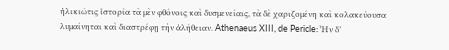ἡλικιῶτις ἱστορία τὰ μὲν φθόνοις καὶ δυσμενείαις, τὰ δὲ χαριζομένη καὶ κολακεύουσα λυμαίνηται καὶ διαστρέφῃ τὴν ἀλήθειαν. Athenaeus XIII, de Pericle: Ἦν δ’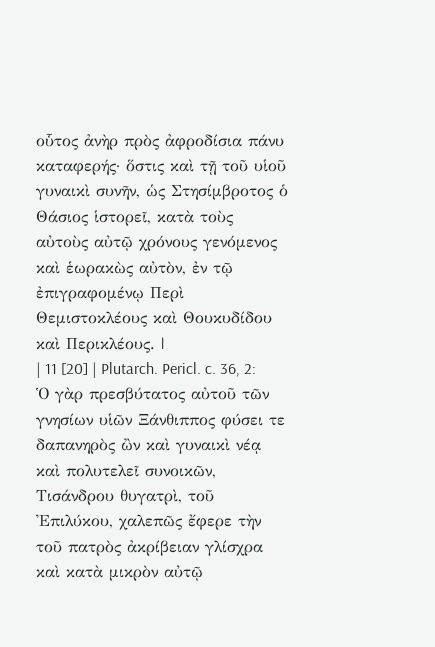οὗτος ἀνὴρ πρὸς ἀφροδίσια πάνυ καταφερής· ὅστις καὶ τῇ τοῦ υἱοῦ γυναικὶ συνῆν, ὡς Στησίμβροτος ὁ Θάσιος ἱστορεῖ, κατὰ τοὺς αὐτοὺς αὐτῷ χρόνους γενόμενος καὶ ἑωρακὼς αὐτὸν, ἐν τῷ ἐπιγραφομένῳ Περὶ Θεμιστοκλέους καὶ Θουκυδίδου καὶ Περικλέους. |
| 11 [20] | Plutarch. Pericl. c. 36, 2: Ὁ γὰρ πρεσβύτατος αὐτοῦ τῶν γνησίων υἱῶν Ξάνθιππος φύσει τε δαπανηρὸς ὢν καὶ γυναικὶ νέᾳ καὶ πολυτελεῖ συνοικῶν, Τισάνδρου θυγατρὶ, τοῦ Ἐπιλύκου, χαλεπῶς ἔφερε τὴν τοῦ πατρὸς ἀκρίβειαν γλίσχρα καὶ κατὰ μικρὸν αὐτῷ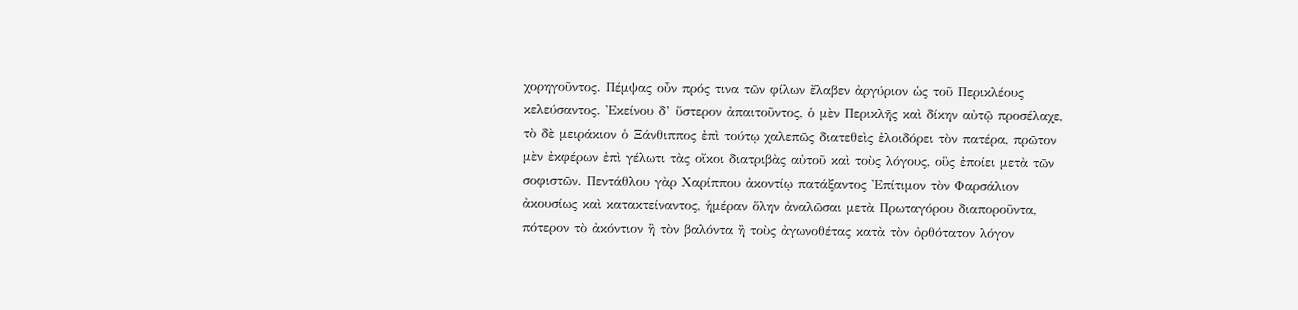χορηγοῦντος. Πέμψας οὖν πρός τινα τῶν φίλων ἔλαβεν ἀργύριον ὡς τοῦ Περικλέους κελεύσαντος. Ἐκείνου δ’ ὕστερον ἀπαιτοῦντος, ὁ μὲν Περικλῆς καὶ δίκην αὐτῷ προσέλαχε, τὸ δὲ μειράκιον ὁ Ξάνθιππος ἐπὶ τούτῳ χαλεπῶς διατεθεὶς ἐλοιδόρει τὸν πατέρα, πρῶτον μὲν ἐκφέρων ἐπὶ γέλωτι τὰς οἴκοι διατριβὰς αὐτοῦ καὶ τοὺς λόγους, οὓς ἐποίει μετὰ τῶν σοφιστῶν. Πεντάθλου γὰρ Χαρίππου ἀκοντίῳ πατάξαντος Ἐπίτιμον τὸν Φαρσάλιον ἀκουσίως καὶ κατακτείναντος, ἡμέραν ὅλην ἀναλῶσαι μετὰ Πρωταγόρου διαποροῦντα, πότερον τὸ ἀκόντιον ἢ τὸν βαλόντα ἢ τοὺς ἀγωνοθέτας κατὰ τὸν ὀρθότατον λόγον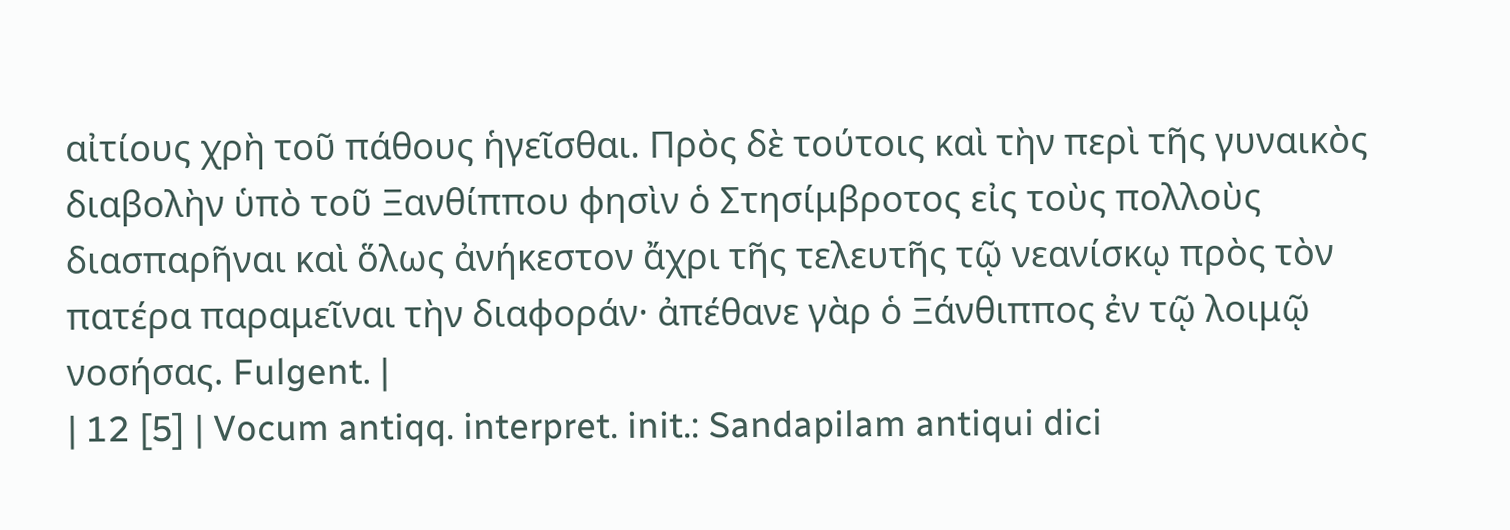αἰτίους χρὴ τοῦ πάθους ἡγεῖσθαι. Πρὸς δὲ τούτοις καὶ τὴν περὶ τῆς γυναικὸς διαβολὴν ὑπὸ τοῦ Ξανθίππου φησὶν ὁ Στησίμβροτος εἰς τοὺς πολλοὺς διασπαρῆναι καὶ ὅλως ἀνήκεστον ἄχρι τῆς τελευτῆς τῷ νεανίσκῳ πρὸς τὸν πατέρα παραμεῖναι τὴν διαφοράν· ἀπέθανε γὰρ ὁ Ξάνθιππος ἐν τῷ λοιμῷ νοσήσας. Fulgent. |
| 12 [5] | Vocum antiqq. interpret. init.: Sandapilam antiqui dici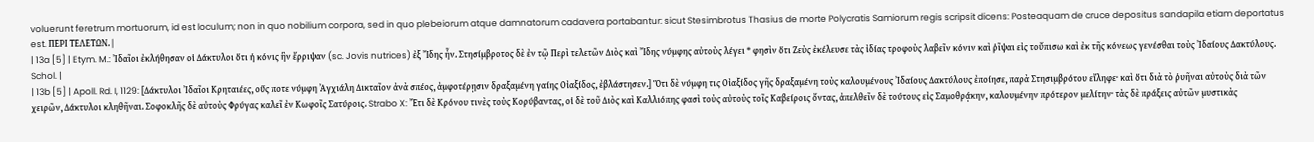voluerunt feretrum mortuorum, id est loculum; non in quo nobilium corpora, sed in quo plebeiorum atque damnatorum cadavera portabantur: sicut Stesimbrotus Thasius de morte Polycratis Samiorum regis scripsit dicens: Posteaquam de cruce depositus sandapila etiam deportatus est. ΠΕΡΙ ΤΕΛΕΤΩΝ. |
| 13a [5] | Etym. M.: Ἰδαῖοι ἐκλήθησαν οἱ Δάκτυλοι ὅτι ἡ κόνις ἣν ἔρριψαν (sc. Jovis nutrices) ἐξ Ἴδης ἦν. Στησίμβροτος δὲ ἐν τῷ Περὶ τελετῶν Διὸς καὶ Ἴδης νύμφης αὐτοὺς λέγει * φησὶν ὅτι Ζεὺς ἐκέλευσε τὰς ἰδίας τροφοὺς λαβεῖν κόνιν καὶ ῥῖψαι εἰς τοὔπισω καὶ ἐκ τῆς κόνεως γενέσθαι τοὺς Ἰδαίους Δακτύλους. Schol. |
| 13b [5] | Apoll. Rd. I, 1129: [Δάκτυλοι Ἰδαῖοι Κρηταιέες, οὕς ποτε νύμφη Ἀγχιάλη Δικταῖον ἀνὰ σπέος, ἀμφοτέρῃσιν δραξαμένη γαίης Οἰαξίδος, ἐβλάστησεν.] Ὅτι δὲ νύμφη τις Οἰαξίδος γῆς δραξαμένη τοὺς καλουμένους Ἰδαίους Δακτύλους ἐποίησε, παρὰ Στησιμβρότου εἴληφε· καὶ ὅτι διὰ τὸ ῥυῆναι αὐτοὺς διὰ τῶν χειρῶν, Δάκτυλοι κληθῆναι. Σοφοκλῆς δὲ αὐτοὺς Φρύγας καλεῖ ἐν Κωφοῖς Σατύροις. Strabo X: Ἔτι δὲ Κρόνου τινὲς τοὺς Κορύβαντας, οἱ δὲ τοῦ Διὸς καὶ Καλλιόπης φασὶ τοὺς αὐτοὺς τοῖς Καβείροις ὄντας, ἀπελθεῖν δὲ τούτους εἰς Σαμοθρᾴκην, καλουμένην πρότερον μελίτην· τὰς δὲ πράξεις αὐτῶν μυστικὰς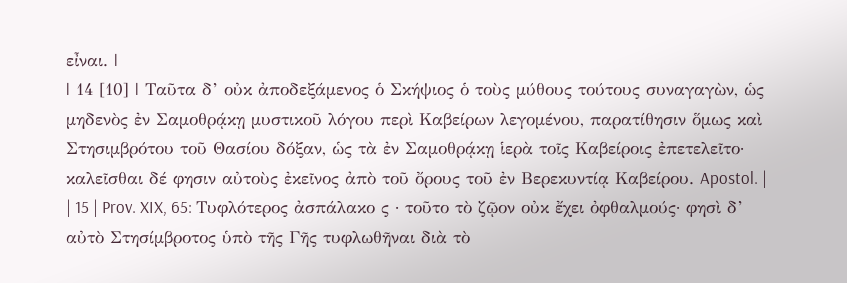εἶναι. |
| 14 [10] | Ταῦτα δ’ οὐκ ἀποδεξάμενος ὁ Σκήψιος ὁ τοὺς μύθους τούτους συναγαγὼν, ὡς μηδενὸς ἐν Σαμοθρᾴκῃ μυστικοῦ λόγου περὶ Καβείρων λεγομένου, παρατίθησιν ὅμως καὶ Στησιμβρότου τοῦ Θασίου δόξαν, ὡς τὰ ἐν Σαμοθρᾴκῃ ἱερὰ τοῖς Καβείροις ἐπετελεῖτο· καλεῖσθαι δέ φησιν αὐτοὺς ἐκεῖνος ἀπὸ τοῦ ὄρους τοῦ ἐν Βερεκυντίᾳ Καβείρου. Apostol. |
| 15 | Prov. XIX, 65: Τυφλότερος ἀσπάλακο ς · τοῦτο τὸ ζῷον οὐκ ἔχει ὀφθαλμούς· φησὶ δ’ αὐτὸ Στησίμβροτος ὑπὸ τῆς Γῆς τυφλωθῆναι διὰ τὸ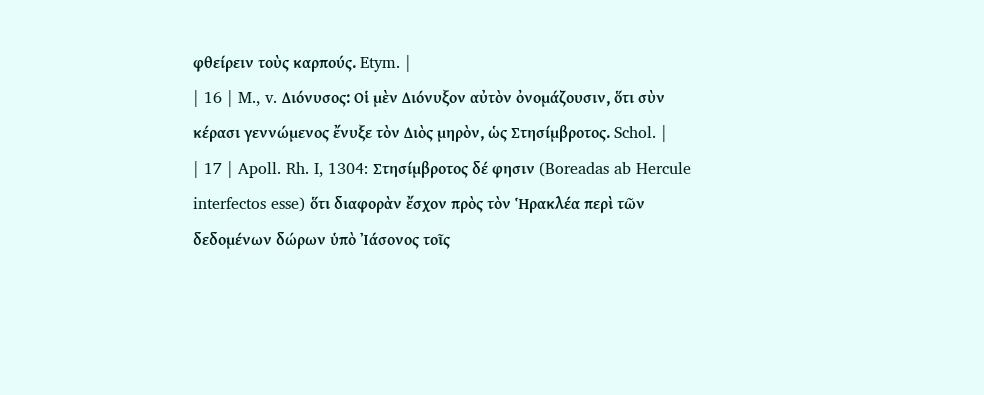φθείρειν τοὺς καρπούς. Etym. |
| 16 | M., v. Διόνυσος: Οἱ μὲν Διόνυξον αὐτὸν ὀνομάζουσιν, ὅτι σὺν κέρασι γεννώμενος ἔνυξε τὸν Διὸς μηρὸν, ὡς Στησίμβροτος. Schol. |
| 17 | Apoll. Rh. I, 1304: Στησίμβροτος δέ φησιν (Boreadas ab Hercule interfectos esse) ὅτι διαφορὰν ἔσχον πρὸς τὸν Ἡρακλέα περὶ τῶν δεδομένων δώρων ὑπὸ Ἰάσονος τοῖς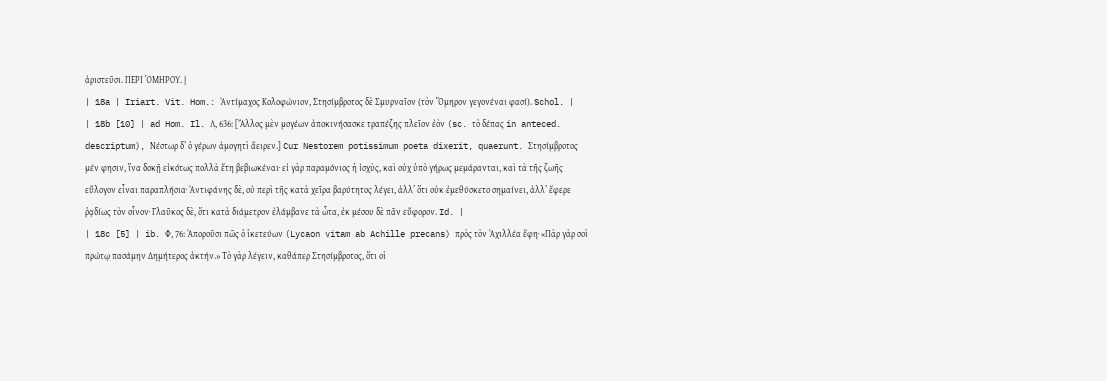ἀριστεῦσι. ΠΕΡΙ ὉΜΗΡΟΥ. |
| 18a | Iriart. Vit. Hom.: Ἀντίμαχος Κολοφώνιον, Στησίμβροτος δὲ Σμυρναῖον (τὸν Ὅμηρον γεγονέναι φασί). Schol. |
| 18b [10] | ad Hom. Il. Λ, 636: [Ἄλλος μὲν μογέων ἀποκινήσασκε τραπέζης πλεῖον ἐὸν (sc. τὸ δέπας in anteced. descriptum), Νέστωρ δ’ ὁ γέρων ἀμογητὶ ἄειρεν.] Cur Nestorem potissimum poeta dixerit, quaerunt. Στησίμβροτος μέν φησιν, ἵνα δοκῇ εἰκότως πολλὰ ἔτη βεβιωκέναι· εἰ γὰρ παραμόνιος ἡ ἰσχὺς, καὶ οὐχ ὑπὸ γήρως μεμάρανται, καὶ τὰ τῆς ζωῆς εὔλογον εἶναι παραπλήσια· Ἀντιφάνης δὲ, οὐ περὶ τῆς κατὰ χεῖρα βαρύτητος λέγει, ἀλλ’ ὅτι οὐκ ἐμεθύσκετο σημαίνει, ἀλλ’ ἔφερε ῥᾳδίως τὸν οἶνον· Γλαῦκος δὲ, ὅτι κατὰ διάμετρον ἐλάμβανε τὰ ὦτα, ἐκ μέσου δὲ πᾶν εὔφορον. Id. |
| 18c [5] | ib. Φ, 76: Ἀποροῦσι πῶς ὁ ἱκετεύων (Lycaon vitam ab Achille precans) πρὸς τὸν Ἀχιλλέα ἔφη· «Πὰρ γὰρ σοὶ πρώτῳ πασάμην Δημήτερος ἀκτήν.» Τὸ γὰρ λέγειν, καθάπερ Στησίμβροτος, ὅτι οἱ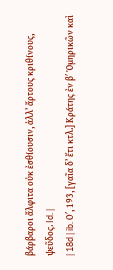βάρβαροι ἄλφιτα οὐκ ἐσθίουσιν, ἀλλ’ ἄρτους κριθίνους, ψεῦδος. Id. |
| 18d | ib. Οʹ, 193, [γαῖα δ’ ἔτι κτλ.] Κράτης ἐν βʹ Ὁμηρικῶν καὶ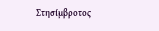Στησίμβροτος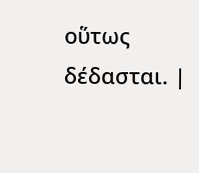οὕτως δέδασται. |